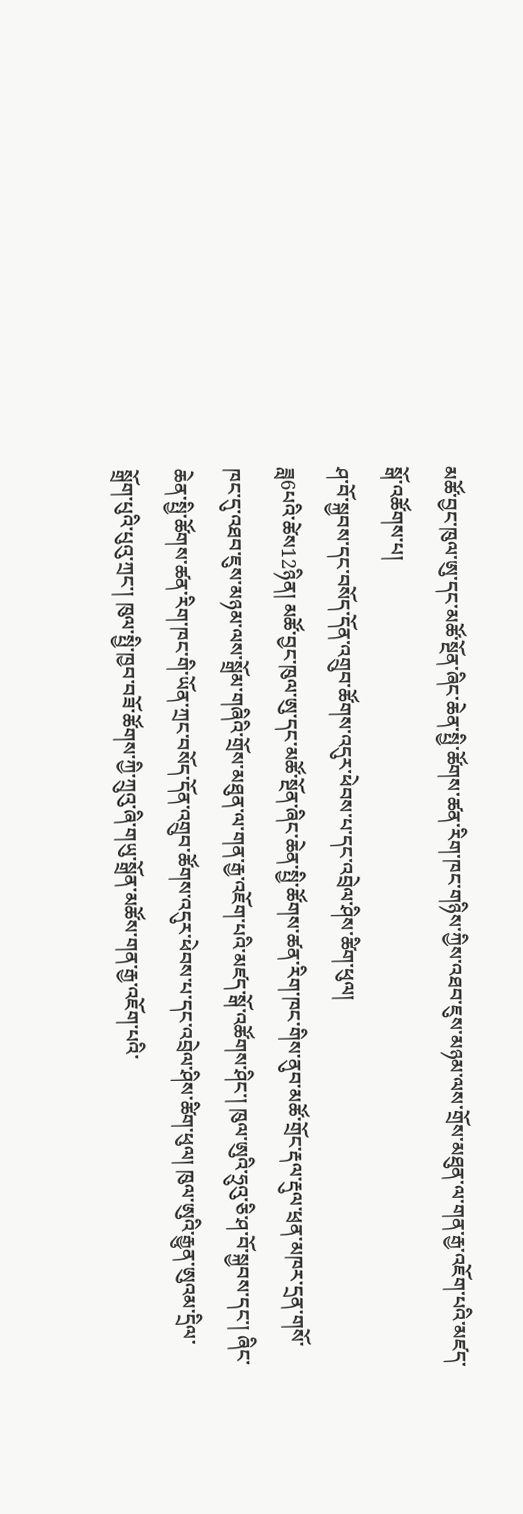མཚོ་བྱང་ཁུལ་ཨུ་དང་མཚོ་སྔོན་ཞིང་ཆེན་སྤྱི་ཚོགས་ཚན་རིག་ཁང་གཉིས་ཀྱིས་འཐབ་ཇུས་མཉམ་ལས་གྲོས་མཐུན་ལ་གན་རྒྱ་འཇོག་པའི་མཛད་སྒོ་འཚོགས་པ།
ཤ་བོ་སྐྱབས་དང་བསོད་དོན་འགྲུབ་ཚོགས་འདུར་ཕེབས་པ་དང་འབྲེལ་ཤིས་ཚིག་ཕུལ།
ཟླ6པའི་ཚེས12ཉིན། མཚོ་བྱང་ཁུལ་ཨུ་དང་མཚོ་སྔོན་ཞིང་ཆེན་སྤྱི་ཚོགས་ཚན་རིག་ཁང་གིས་ནུབ་མཚོ་གྲོང་རྡལ་རྡུལ་ཕྲན་མཁར་དྲན་གསོ་ཁང་དུ་འཐབ་ཇུས་མཉམ་ལས་སྒྲོམ་གཞིའི་གྲོས་མཐུན་ལ་གན་རྒྱ་འཇོག་པའི་མཛད་སྒོ་འཚོགས་ཤིང་། ཁུལ་ཨུའི་ཧྲུའུ་ཅི་ཤ་བོ་སྐྱབས་དང་། ཞིང་ཆེན་སྤྱི་ཚོགས་ཚན་རིག་ཁང་གི་ཡོན་ཀྲང་བསོད་དོན་འགྲུབ་ཚོགས་འདུར་ཕེབས་པ་དང་འབྲེལ་ཤིས་ཚིག་ཕུལ། ཁུལ་ཨུའི་རྒྱུན་ཨུའམ་དྲིལ་སྒྲོག་པུའི་པུའུ་ཀྲང་། ཁུལ་སྤྱི་ཁྱབ་བཟོ་ཚོགས་ཀྱི་ཀྲུའུ་ཞི་གཡུ་སྒྲོན་མཚོས་གན་རྒྱ་འཇོག་པའི་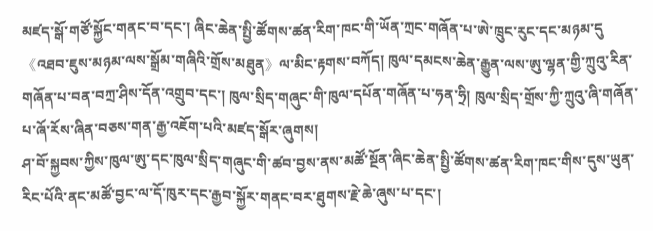མཛད་སྒོ་གཙོ་སྐྱོང་གནང་བ་དང་། ཞིང་ཆེན་སྤྱི་ཚོགས་ཚན་རིག་ཁང་གི་ཡོན་ཀྲང་གཞོན་པ་ཨེ་ཁྲུང་རུང་དང་མཉམ་དུ《འཐབ་ཇུས་མཉམ་ལས་སྒྲོམ་གཞིའི་གྲོས་མཐུན》ལ་མིང་རྟགས་བཀོད། ཁུལ་དམངས་ཆེན་རྒྱུན་ལས་ཨུ་ལྷན་གྱི་ཀྲུའུ་རིན་གཞོན་པ་བན་བཀྲ་ཤིས་དོན་འགྲུབ་དང་། ཁུལ་སྲིད་གཞུང་གི་ཁུལ་དཔོན་གཞོན་པ་ཧན་ཧྲི། ཁུལ་སྲིད་གྲོས་ཀྱི་ཀྲུའུ་ཞི་གཞོན་པ་ཞོ་རོས་ཞིན་བཅས་གན་རྒྱ་འཇོག་པའི་མཛད་སྒོར་ཞུགས།
ཤ་བོ་སྐྱབས་ཀྱིས་ཁུལ་ཨུ་དང་ཁུལ་སྲིད་གཞུང་གི་ཚབ་བྱས་ནས་མཚོ་སྔོན་ཞིང་ཆེན་སྤྱི་ཚོགས་ཚན་རིག་ཁང་གིས་དུས་ཡུན་རིང་པོའི་ནང་མཚོ་བྱང་ལ་དོ་ཁུར་དང་རྒྱབ་སྐྱོར་གནང་བར་ཐུགས་རྗེ་ཆེ་ཞུས་པ་དང་།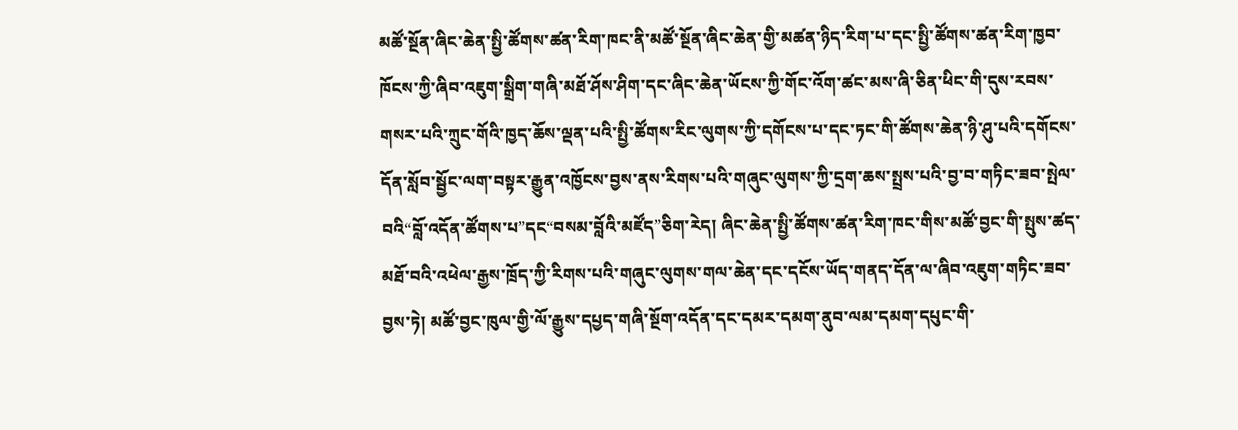མཚོ་སྔོན་ཞིང་ཆེན་སྤྱི་ཚོགས་ཚན་རིག་ཁང་ནི་མཚོ་སྔོན་ཞིང་ཆེན་གྱི་མཚན་ཉིད་རིག་པ་དང་སྤྱི་ཚོགས་ཚན་རིག་ཁྱབ་ཁོངས་ཀྱི་ཞིབ་འཇུག་སྒྲིག་གཞི་མཐོ་ཤོས་ཤིག་དང་ཞིང་ཆེན་ཡོངས་ཀྱི་གོང་འོག་ཚང་མས་ཞི་ཅིན་ཕིང་གི་དུས་རབས་གསར་པའི་ཀྲུང་གོའི་ཁྱད་ཆོས་ལྡན་པའི་སྤྱི་ཚོགས་རིང་ལུགས་ཀྱི་དགོངས་པ་དང་ཏང་གི་ཚོགས་ཆེན་ཉི་ཤུ་པའི་དགོངས་དོན་སློབ་སྦྱོང་ལག་བསྟར་རྒྱུན་འཁྱོངས་བྱས་ནས་རིགས་པའི་གཞུང་ལུགས་ཀྱི་དྲག་ཆས་སྤྲས་པའི་བྱ་བ་གཏིང་ཟབ་སྤེལ་བའི“བློ་འདོན་ཚོགས་པ”དང“བསམ་བློའི་མཛོད”ཅིག་རེད། ཞིང་ཆེན་སྤྱི་ཚོགས་ཚན་རིག་ཁང་གིས་མཚོ་བྱང་གི་སྤུས་ཚད་མཐོ་བའི་འཕེལ་རྒྱས་ཁྲོད་ཀྱི་རིགས་པའི་གཞུང་ལུགས་གལ་ཆེན་དང་དངོས་ཡོད་གནད་དོན་ལ་ཞིབ་འཇུག་གཏིང་ཟབ་བྱས་ཏེ། མཚོ་བྱང་ཁུལ་གྱི་ལོ་རྒྱུས་དཔྱད་གཞི་སྔོག་འདོན་དང་དམར་དམག་ནུབ་ལམ་དམག་དཔུང་གི་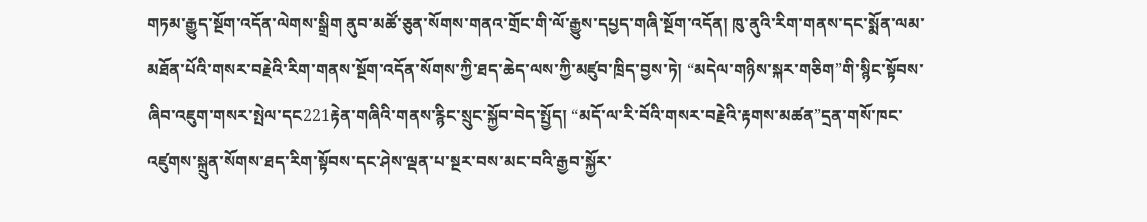གཏམ་རྒྱུད་སྔོག་འདོན་ལེགས་སྒྲིག ནུབ་མཚོ་ཅུན་སོགས་གནའ་གྲོང་གི་ལོ་རྒྱུས་དཔྱད་གཞི་སྔོག་འདོན། ཁུ་ནུའི་རིག་གནས་དང་སྨོན་ལམ་མཐོན་པོའི་གསར་བརྗེའི་རིག་གནས་སྔོག་འདོན་སོགས་ཀྱི་ཐད་ཆེད་ལས་ཀྱི་མཛུབ་ཁྲིད་བྱས་ཏེ། “མདེལ་གཉིས་སྐར་གཅིག”གི་སྙིང་སྟོབས་ཞིབ་འཇུག་གསར་སྤེལ་དང221རྟེན་གཞིའི་གནས་རྙིང་སྲུང་སྐྱོབ་བེད་སྤྱོད། “མདོ་ལ་རི་བོའི་གསར་བརྗེའི་རྟགས་མཚན”དྲན་གསོ་ཁང་འཛུགས་སྐྲུན་སོགས་ཐད་རིག་སྟོབས་དང་ཤེས་ལྡན་པ་སྔར་བས་མང་བའི་རྒྱབ་སྐྱོར་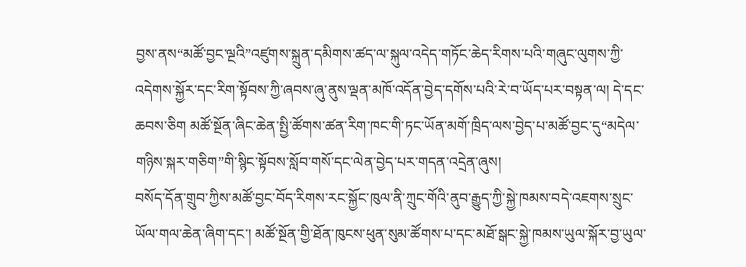བྱས་ནས“མཚོ་བྱང་ལྔའི”འཛུགས་སྐྲུན་དམིགས་ཚད་ལ་སྐུལ་འདེད་གཏོང་ཆེད་རིགས་པའི་གཞུང་ལུགས་ཀྱི་འདེགས་སྐྱོར་དང་རིག་སྟོབས་ཀྱི་ཞབས་ཞུ་ནུས་ལྡན་མཁོ་འདོན་བྱེད་དགོས་པའི་རེ་བ་ཡོད་པར་བསྟན་ལ། དེ་དང་ཆབས་ཅིག མཚོ་སྔོན་ཞིང་ཆེན་སྤྱི་ཚོགས་ཚན་རིག་ཁང་གི་ཏང་ཡོན་མགོ་ཁྲིད་ལས་བྱེད་པ་མཚོ་བྱང་དུ“མདེལ་གཉིས་སྐར་གཅིག”གི་སྙིང་སྟོབས་སློབ་གསོ་དང་ལེན་བྱེད་པར་གདན་འདྲེན་ཞུས།
བསོད་དོན་གྲུབ་ཀྱིས་མཚོ་བྱང་བོད་རིགས་རང་སྐྱོང་ཁུལ་ནི་ཀྲུང་གོའི་ནུབ་རྒྱུད་ཀྱི་སྐྱེ་ཁམས་བདེ་འཇགས་སྲུང་ཡོལ་གལ་ཆེན་ཞིག་དང་། མཚོ་སྔོན་གྱི་ཐོན་ཁུངས་ཕུན་སུམ་ཚོགས་པ་དང་མཐོ་སྒང་སྐྱེ་ཁམས་ཡུལ་སྐོར་བྱ་ཡུལ་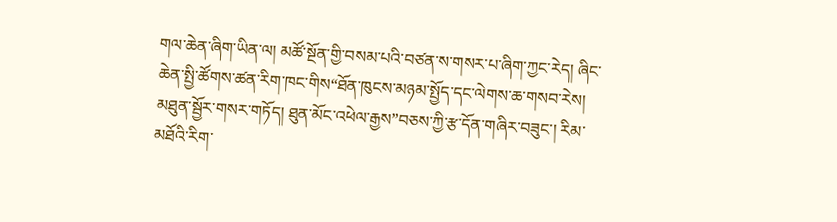གལ་ཆེན་ཞིག་ཡིན་ལ། མཚོ་སྔོན་གྱི་བསམ་པའི་བཙན་ས་གསར་པ་ཞིག་ཀྱང་རེད། ཞིང་ཆེན་སྤྱི་ཚོགས་ཚན་རིག་ཁང་གིས“ཐོན་ཁུངས་མཉམ་སྤྱོད་དང་ལེགས་ཆ་གསབ་རེས། མཐུན་སྦྱོར་གསར་གཏོད། ཐུན་མོང་འཕེལ་རྒྱས”བཅས་ཀྱི་རྩ་དོན་གཞིར་བཟུང་། རིམ་མཐོའི་རིག་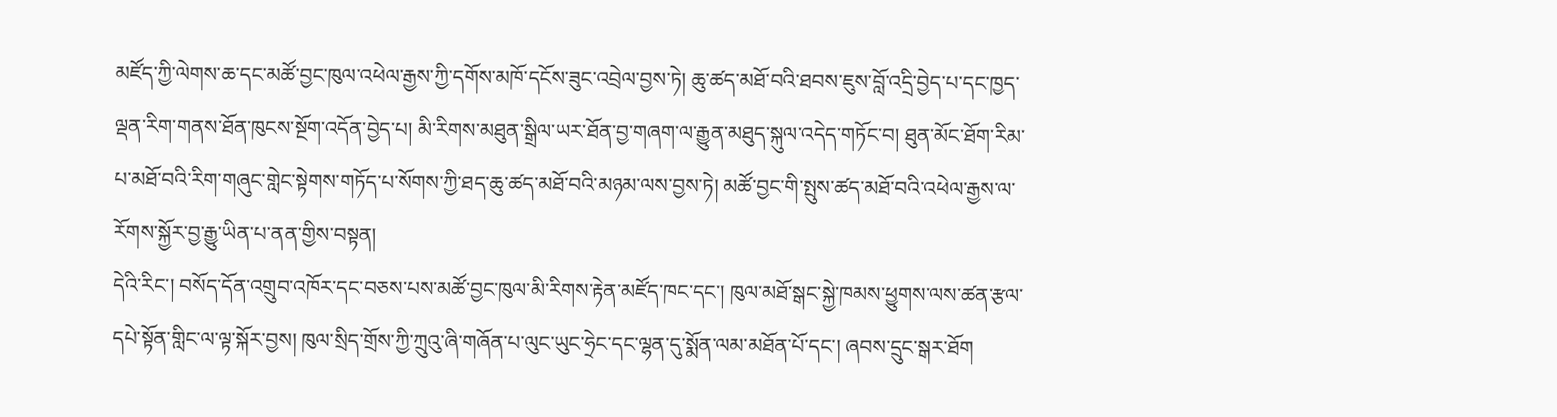མཛོད་ཀྱི་ལེགས་ཆ་དང་མཚོ་བྱང་ཁུལ་འཕེལ་རྒྱས་ཀྱི་དགོས་མཁོ་དངོས་ཟུང་འབྲེལ་བྱས་ཏེ། ཆུ་ཚད་མཐོ་བའི་ཐབས་ཇུས་བློ་འདྲི་བྱེད་པ་དང་ཁྱད་ལྡན་རིག་གནས་ཐོན་ཁུངས་སྔོག་འདོན་བྱེད་པ། མི་རིགས་མཐུན་སྒྲིལ་ཡར་ཐོན་བྱ་གཞག་ལ་རྒྱུན་མཐུད་སྐུལ་འདེད་གཏོང་བ། ཐུན་མོང་ཐོག་རིམ་པ་མཐོ་བའི་རིག་གཞུང་གླེང་སྟེགས་གཏོད་པ་སོགས་ཀྱི་ཐད་ཆུ་ཚད་མཐོ་བའི་མཉམ་ལས་བྱས་ཏེ། མཚོ་བྱང་གི་སྤུས་ཚད་མཐོ་བའི་འཕེལ་རྒྱས་ལ་རོགས་སྐྱོར་བྱ་རྒྱུ་ཡིན་པ་ནན་གྱིས་བསྟན།
དེའི་རིང་། བསོད་དོན་འགྲུབ་འཁོར་དང་བཅས་པས་མཚོ་བྱང་ཁུལ་མི་རིགས་རྟེན་མཛོད་ཁང་དང་། ཁུལ་མཐོ་སྒང་སྐྱེ་ཁམས་ཕྱུགས་ལས་ཚན་རྩལ་དཔེ་སྟོན་གླིང་ལ་ལྟ་སྐོར་བྱས། ཁུལ་སྲིད་གྲོས་ཀྱི་ཀྲུའུ་ཞི་གཞོན་པ་ལུང་ཡུང་ཧྲེང་དང་ལྷན་དུ་སྨོན་ལམ་མཐོན་པོ་དང་། ཞབས་དྲུང་སྒར་ཐོག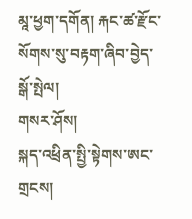མཱ་ཕྱག་དགོན། རྐང་ཚ་རྫོང་སོགས་སུ་བརྟག་ཞིབ་བྱེད་སྒོ་སྤེལ།
གསར་ཤོས།
སྐད་འཕྲིན་སྤྱི་སྟེགས་ཨང་གྲངས།